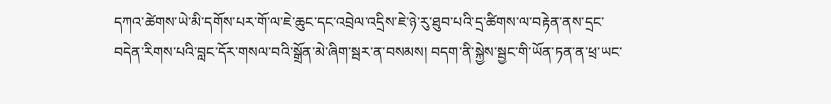དཀའ་ཚེགས་ཡེ་མི་དགོས་པར་གོ་ལ་ཇེ་ཆུང་དང་འབྲེལ་འདྲིས་ཇེ་ཉེ་རུ་ཐུབ་པའི་དྲ་ཚིགས་ལ་བརྟེན་ནས་དྲང་བདེན་རིགས་པའི་བླང་དོར་གསལ་བའི་སྒྲོན་མེ་ཞིག་སྦར་ན་བསམས། བདག་ནི་སྐྱེས་སྦྱང་གི་ཡོན་ཏན་ན་ཕྲ་ཡང་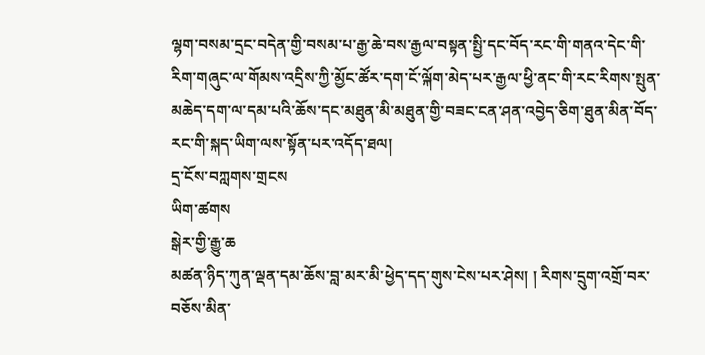ལྷག་བསམ་དྲང་བདེན་གྱི་བསམ་པ་རྒྱ་ཆེ་བས་རྒྱལ་བསྟན་སྤྱི་དང་བོད་རང་གི་གནའ་དེང་གི་རིག་གཞུང་ལ་གོམས་འདྲིས་ཀྱི་མྱོང་ཚོར་དག་ངོ་ལྐོག་མེད་པར་རྒྱལ་ཕྱི་ནང་གི་རང་རིགས་སྤུན་མཆེད་དག་ལ་དམ་པའི་ཆོས་དང་མཐུན་མི་མཐུན་གྱི་བཟང་ངན་ཤན་འབྱེད་ཅིག་ཐུན་མིན་བོད་རང་གི་སྐད་ཡིག་ལས་སྟོན་པར་འདོད་ཐལ།
དྲ་ངོས་བཀླགས་གྲངས
ཡིག་ཚགས
སྒེར་གྱི་རྒྱུ་ཆ
མཚན་ཉིད་ཀུན་ལྡན་དམ་ཆོས་བླ་མར་མི་ཕྱེད་དད་གུས་ངེས་པར་ཤེས། ། རིགས་དྲུག་འགྲོ་བར་བཅོས་མིན་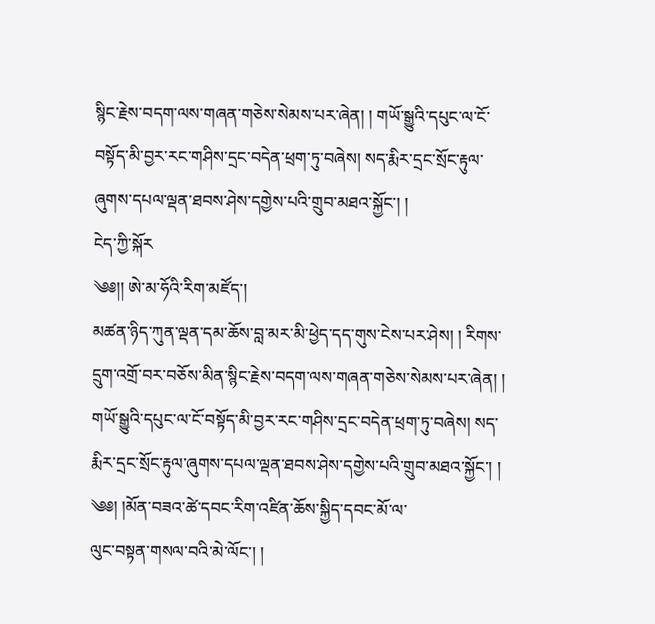སྙིང་རྗེས་བདག་ལས་གཞན་གཅེས་སེམས་པར་ཞེན། ། གཡོ་སྒྱུའི་དཔུང་ལ་ངོ་བསྟོད་མི་བྱར་རང་གཤིས་དྲང་བདེན་ཕྲག་ཏུ་བཞེས། སད་རྨིར་དྲང་སྲོང་རྟུལ་ཞུགས་དཔལ་ལྡན་ཐབས་ཤེས་དགྱེས་པའི་གྲུབ་མཐའ་སྐྱོང་། །
ངེད་ཀྱི་སྐོར
༄༅།། ཨེ་མ་ཧོའི་རིག་མཛོད་།
མཚན་ཉིད་ཀུན་ལྡན་དམ་ཆོས་བླ་མར་མི་ཕྱེད་དད་གུས་ངེས་པར་ཤེས། ། རིགས་དྲུག་འགྲོ་བར་བཅོས་མིན་སྙིང་རྗེས་བདག་ལས་གཞན་གཅེས་སེམས་པར་ཞེན། ། གཡོ་སྒྱུའི་དཔུང་ལ་ངོ་བསྟོད་མི་བྱར་རང་གཤིས་དྲང་བདེན་ཕྲག་ཏུ་བཞེས། སད་རྨིར་དྲང་སྲོང་རྟུལ་ཞུགས་དཔལ་ལྡན་ཐབས་ཤེས་དགྱེས་པའི་གྲུབ་མཐའ་སྐྱོང་། །
༄༅། །མོན་བཟའ་ཚེ་དབང་རིག་འཛིན་ཆོས་སྐྱིད་དབང་མོ་ལ་
ལུང་བསྟན་གསལ་བའི་མེ་ལོང་། །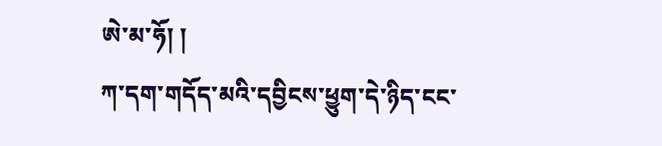ཨེ་མ་ཧོ། །
ཀ་དག་གདོད་མའི་དབྱིངས་ཕྱུག་དེ་ཉིད་ངང་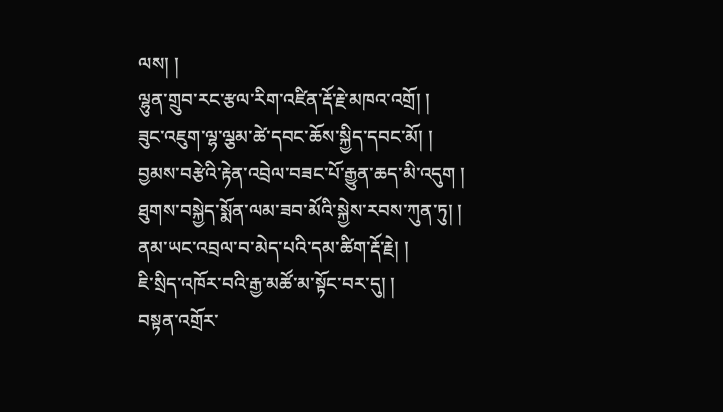ལས། །
ལྷུན་གྲུབ་རང་རྩལ་རིག་འཛིན་རྡོ་རྗེ་མཁའ་འགྲོ། །
ཟུང་འཇུག་ལྷ་ལྕམ་ཚེ་དབང་ཆོས་སྐྱིད་དབང་མོ། །
བྱམས་བརྩེའི་རྟེན་འབྲེལ་བཟང་པོ་རྒྱུན་ཆད་མི་འདུག །
ཐུགས་བསྐྱེད་སྨོན་ལམ་ཟབ་མོའི་སྐྱེས་རབས་ཀུན་ཏུ། །
ནམ་ཡང་འབྲལ་བ་མེད་པའི་དམ་ཚིག་རྡོ་རྗེ། །
ཇི་སྲིད་འཁོར་བའི་རྒྱ་མཚོ་མ་སྟོང་བར་དུ། །
བསྟན་འགྲོར་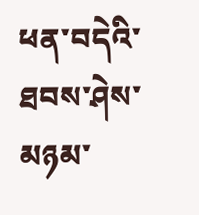ཕན་བདེའི་ཐབས་ཤེས་མཉམ་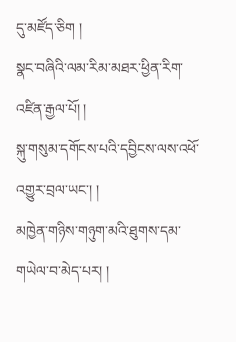དུ་མཛོད་ཅིག །
སྣང་བཞིའི་ལམ་རིམ་མཐར་ཕྱིན་རིག་འཛིན་རྒྱལ་པོ། །
སྐུ་གསུམ་དགོངས་པའི་དབྱིངས་ལས་འཕོ་འགྱུར་བྲལ་ཡང་། །
མཁྱེན་གཉིས་གཉུག་མའི་ཐུགས་དམ་གཡེལ་བ་མེད་པར། །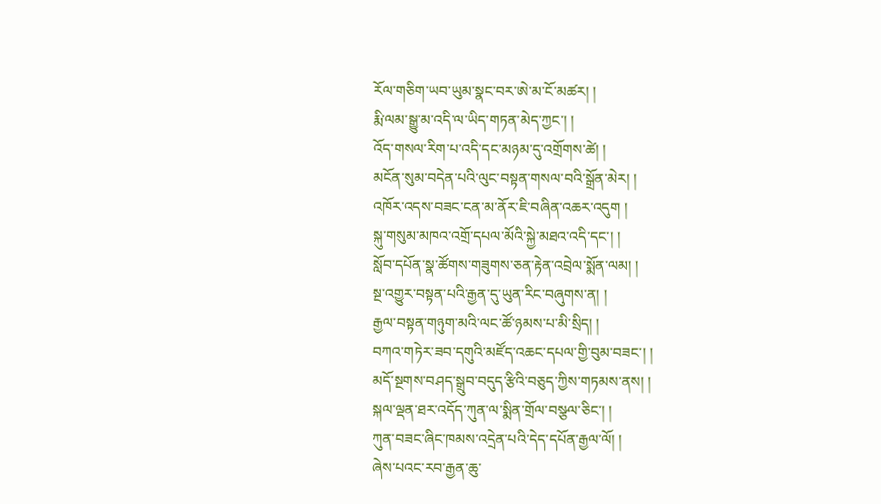རོལ་གཅིག་ཡབ་ཡུམ་སྣང་བར་ཨེ་མ་ངོ་མཚར། །
རྨི་ལམ་སྒྱུ་མ་འདི་ལ་ཡིད་གཏན་མེད་ཀྱང་། །
འོད་གསལ་རིག་པ་འདི་དང་མཉམ་དུ་འགྲོགས་ཚེ། །
མངོན་སུམ་བདེན་པའི་ལུང་བསྟན་གསལ་བའི་སྒྲོན་མེར། །
འཁོར་འདས་བཟང་ངན་མ་ནོར་ཇི་བཞིན་འཆར་འདུག །
སྐུ་གསུམ་མཁའ་འགྲོ་དཔལ་མོའི་སྐྱེ་མཐའ་འདི་དང་། །
སློབ་དཔོན་སྣ་ཚོགས་གཟུགས་ཅན་རྟེན་འབྲེལ་སྨོན་ལམ། །
སྔ་འགྱུར་བསྟན་པའི་རྒྱན་དུ་ཡུན་རིང་བཞུགས་ན། །
རྒྱལ་བསྟན་གཉུག་མའི་ལང་ཚོ་ཉམས་པ་མི་སྲིད། །
བཀའ་གཏེར་ཟབ་དགུའི་མཛོད་འཆང་དཔལ་གྱི་བུམ་བཟང་། །
མདོ་སྔགས་བཤད་སྒྲུབ་བདུད་རྩིའི་བཅུད་ཀྱིས་གཏམས་ནས། །
སྐལ་ལྡན་ཐར་འདོད་ཀུན་ལ་སྨིན་གྲོལ་བསྩལ་ཅིང་། །
ཀུན་བཟང་ཞིང་ཁམས་འདྲེན་པའི་དེད་དཔོན་རྒྱལ་ལོ། །
ཞེས་པའང་རབ་རྒྱན་ཆུ་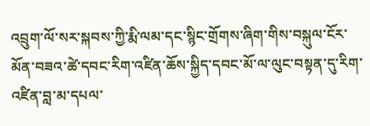འབྲུག་ལོ་སར་སྐབས་ཀྱི་རྨི་ལམ་དང་སྙིང་གྲོགས་ཞིག་གིས་བསྐུལ་ངོར་མོན་བཟའ་ཚེ་དབང་རིག་འཛིན་ཆོས་སྐྱིད་དབང་མོ་ལ་ལུང་བསྟན་དུ་རིག་འཛིན་བླ་མ་དཔལ་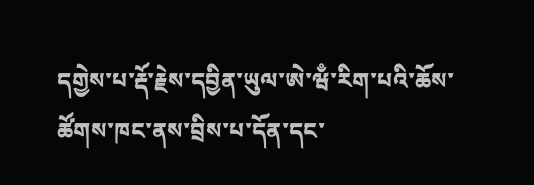དགྱེས་པ་རྡོ་རྗེས་དབྱིན་ཡུལ་ཨེ་ཝྃ་རིག་པའི་ཆོས་ཚོགས་ཁང་ནས་བྲིས་པ་དོན་དང་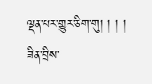ལྡན་པར་གྱུར་ཅིག་གུ། ། ། །
ཟིན་བྲིས་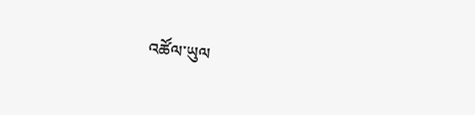འཚོལ་ཡུལ